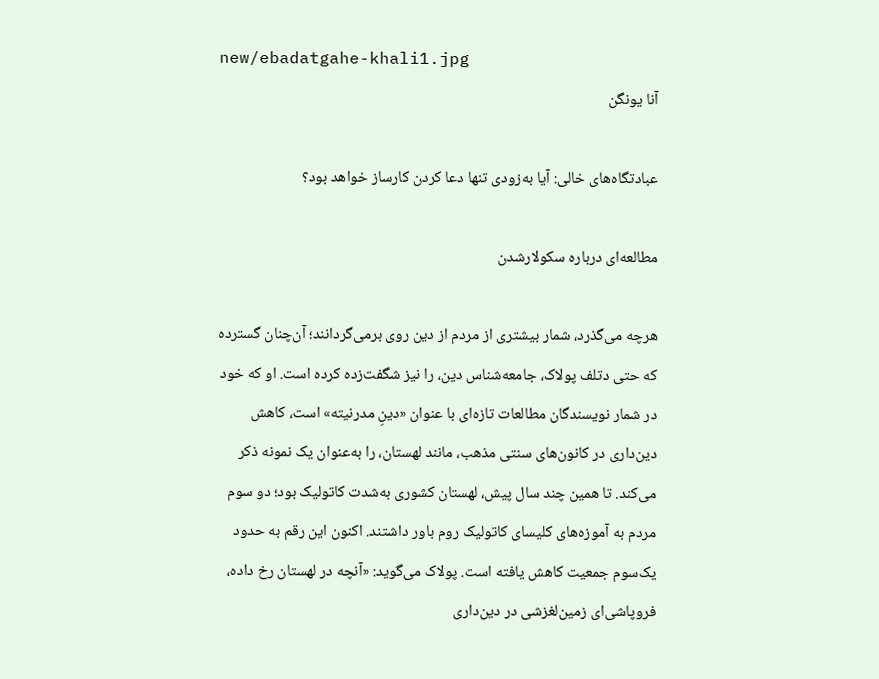new/ebadatgahe-khali1.jpg
آنا یونگن

عبادتگاه‌های خالی: آیا به‌زودی تنها دعا کردن کارساز خواهد بود؟

مطالعه‌ای درباره سکولارشدن

هرچه می‌گذرد، شمار بیشتری از مردم از دین روی برمی‌گردانند؛ آن‌چنان گسترده که حتی دتلف پولاک، جامعه‌شناس دین، را نیز شگفت‌زده کرده است. او که خود در شمار ‌نویسندگان مطالعات تازه‌ای با عنوان «دینِ مدرنیته» است، کاهش دین‌داری در کانون‌های سنتی مذهب، مانند لهستان، را به‌عنوان یک نمونه ذکر می‌کند. تا همین چند سال پیش، لهستان کشوری به‌شدت کاتولیک بود؛ دو سوم مردم به آموزه‌های کلیسای کاتولیک روم باور داشتند. اکنون این رقم به حدود یک‌سوم جمعیت کاهش یافته است. پولاک می‌گوید: «آنچه در لهستان رخ داده، فروپاشی‌ای زمین‌لغزشی در دین‌داری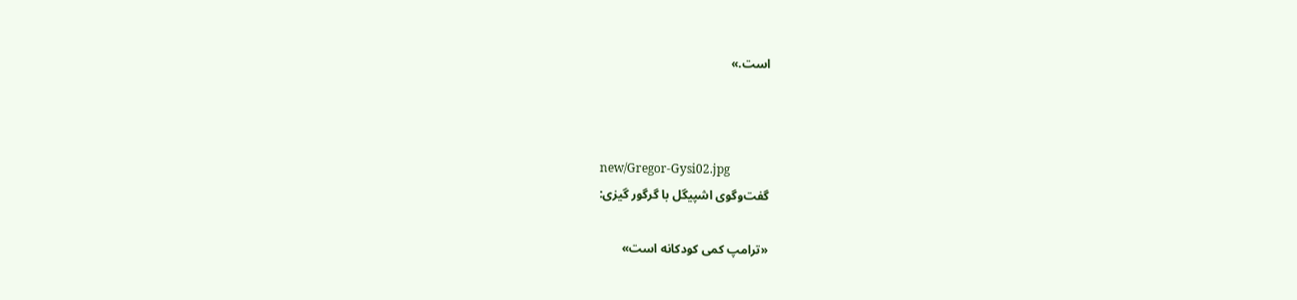است.»



new/Gregor-Gysi02.jpg
گفت‌وگوی اشپیگل با گرگور گیزی:

«ترامپ کمی کودکانه است»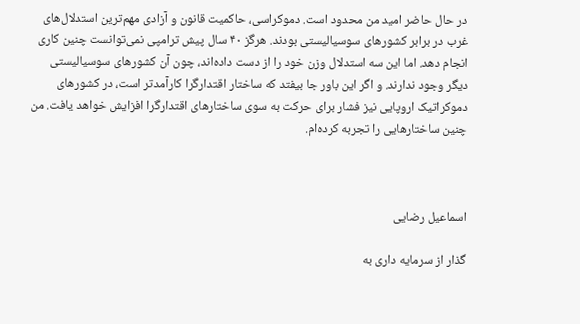در حال حاضر امید من محدود است. دموکراسی، حاکمیت قانون و آزادی مهم‌ترین استدلال‌های غرب در برابر کشورهای سوسیالیستی بودند. هرگز ۴۰ سال پیش ترامپی نمی‌توانست چنین کاری انجام دهد. اما این سه استدلال وزن خود را از دست داده‌اند، چون آن کشورهای سوسیالیستی دیگر وجود ندارند. و اگر این باور جا بیفتد که ساختار اقتدارگرا کارآمدتر است، در کشورهای دموکراتیک اروپایی نیز فشار برای حرکت به سوی ساختارهای اقتدارگرا افزایش خواهد یافت. من چنین ساختارهایی را تجربه کرده‌ام.



اسماعیل رضایی

گذار از سرمایه داری به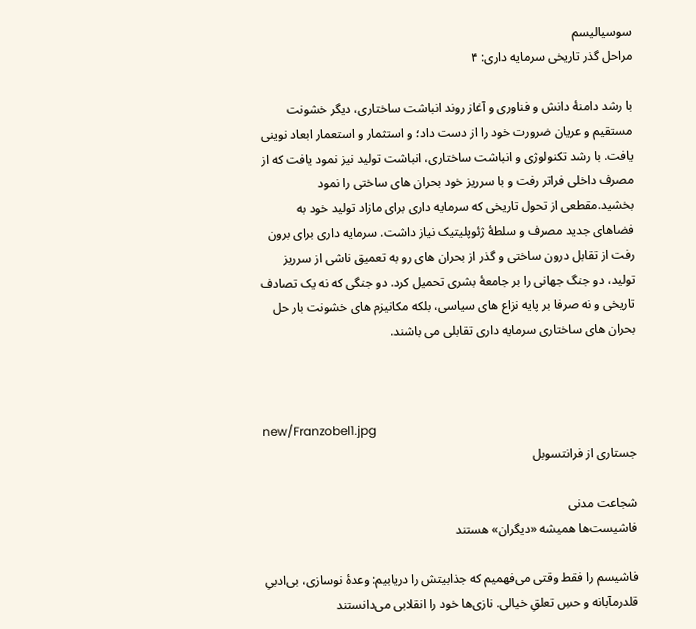سوسیالیسم
مراحل گذر تاریخی سرمایه داری: ۴

با رشد دامنۀ دانش و فناوری و آغاز روند انباشت ساختاری، دیگر خشونت مستقیم و عریان ضرورت خود را از دست داد؛ و استثمار و استعمار ابعاد نوینی یافت. با رشد تکنولوژی و انباشت ساختاری، انباشت تولید نیز نمود یافت که از مصرف داخلی فراتر رفت و با سرریز خود بحران های ساختی را نمود بخشید.مقطعی از تحول تاریخی که سرمایه داری برای مازاد تولید خود به فضاهای جدید مصرف و سلطۀ ژئوپلیتیک نیاز داشت. سرمایه داری برای برون رفت از تقابل درون ساختی و گذر از بحران های رو به تعمیق ناشی از سرریز تولید، دو جنگ جهانی را بر جامعۀ بشری تحمیل کرد. دو جنگی که نه یک تصادف تاریخی و نه صرفا بر پایه نزاع های سیاسی، بلکه مکانیزم های خشونت بار حل بحران های ساختاری سرمایه داری تقابلی می باشند.



new/Franzobel1.jpg
جستاری از فرانتسوبل

شجاعت مدنی
فاشیست‌ها همیشه «دیگران» هستند

فاشیسم را فقط وقتی می‌فهمیم که جذابیتش را دریابیم: وعدهٔ نوسازی، بی‌ادبیِ قلدرمآبانه و حسِ تعلقِ خیالی. نازی‌ها خود را انقلابی می‌دانستند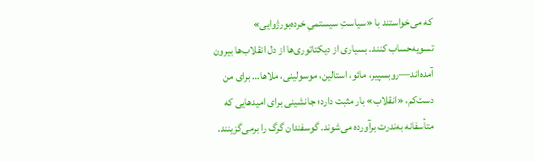که می‌خواستند با «سیاستِ سیستمیِ خرده‌بورژوایی» تسویه‌حساب کنند. بسیاری از دیکتاتوری‌ها از دل انقلاب‌ها بیرون آمده‌اند—روبسپیر، مائو، استالین، موسولینی، ملاها… برای من دست‌کم، «انقلاب» بار مثبت دارد؛ جانشینی برای امیدهایی که متأسفانه به‌ندرت برآورده می‌شوند. گوسفندان گرگ را برمی‌گزینند.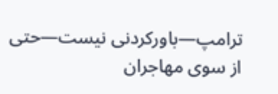ترامپ—باورکردنی نیست—حتی از سوی مهاجران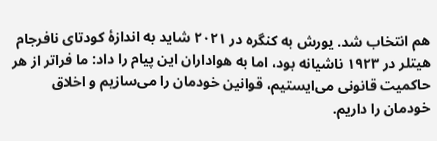هم انتخاب شد. یورش به کنگره در ۲۰۲۱ شاید به اندازهٔ کودتای نافرجام هیتلر در ۱۹۲۳ ناشیانه بود، اما به هواداران این پیام را داد: ما فراتر از هر حاکمیت قانونی می‌ایستیم، قوانین خودمان را می‌سازیم و اخلاق خودمان را داریم.